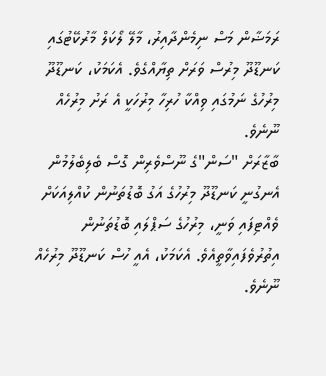ރަމަޟާން މަސް ނިމެންދާއިރު، މާލޭ ލޯކަލް މާރުކޭޓުގައި ކަނޑޫދޫ މިރުސް ވަރަށް ތިޔާއްގެވެ. އެކަމަކު، ކަނޑޫދޫ މިރުހުގެ ނަމުގައި ވިއްކާ ހުރިހާ މިރުހަކީ އެ ރަށު މިރުހެއް ނޫނެވެ.
ބާޒާރަށް "ސަން"ގެ ނޫސްވެރިން ގޮސް ބެލިބެލުމުން އެނގުނީ ކަނޑޫދޫ މިރުހުގެ އަގު ބޮޑުތަނުން ކުއްލިއަކަށް ވެއްޓިފައި ވަނީ، މިރުހުގެ ސަޕްލައި ބޮޑުތަނުން އިތުރުވެފައިވާތީއެވެ. އެކަމަކު، އެއީ ހުސް ކަނޑޫދޫ މިރުހެއް ނޫނެވެ.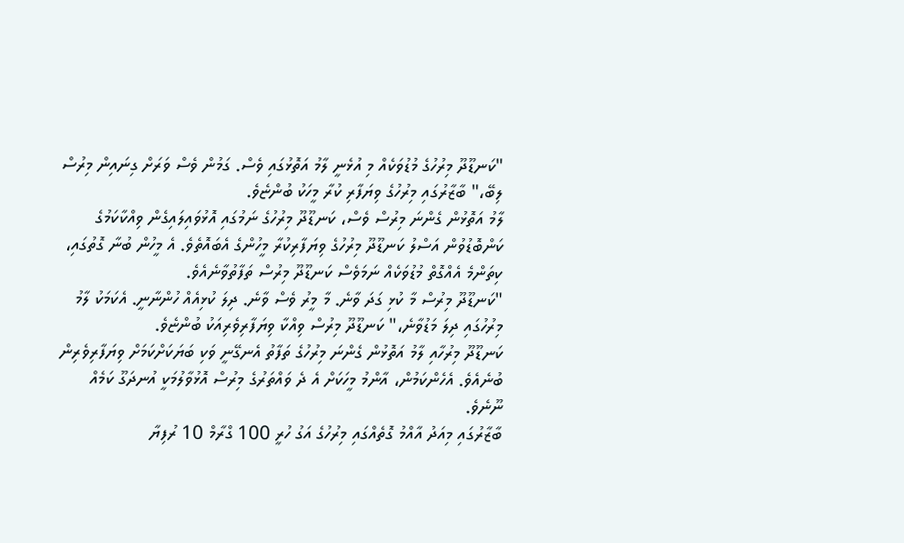"ކަނޑޫދޫ މިރުހުގެ މުޑުވަކެއް މި އުޅެނީ ލާމު އަތޮޅުގައި ވެސް. ގަމުން ވެސް ވަރަށް ގިނައިން މިރުސް ލިބޭ،" ބާޒާރުގައި މިރުހުގެ ވިޔަފާރި ކުރާ މީހަކު ބުންޏެވެ.
ލާމު އަތޮޅުން ގެންނަ މިރުސް ވެސް، ކަނޑޫދޫ މިރުހުގެ ނަމުގައި އޮޅުވައިލައިގެން ވިއްކާކަމުގެ ކަންބޮޑުވުން އަސްލު ކަނޑޫދޫ މިރުހުގެ ވިޔަފާރިކުރާ މީހުންގެ އެބައޮތެވެ. އެ މީހުން ބުނާ ގޮތުގައި، ކިތަންމެ އެއްގޮތް މުޑުވަކެއް ނަމަވެސް ކަނޑޫދޫ މިރުސް ތަފާތުވާނެއެވެ.
"ކަނޑޫދޫ މިރުސް މާ ކުޅި ގަދަ ވާނެ. މާ މީރު ވެސް ވާނެ. ދިލަ ކުޅިއެއް ހުންނާނީ. އެކަމަކު ލާމު މިރުހުގައި ދިލަ މަޑުވާނެ،" ކަނޑޫދޫ މިރުސް ވިއްކާ ވިޔަފާރިވެރިއަކު ބުންޏެވެ.
ކަނޑޫދޫ މިރުހާއި ލާމު އަތޮޅުން ގެންނަ މިރުހުގެ ތަފާތު އެނގޭނީ ވަކި ބަޔަކަށްކަމަށް ވިޔަފާރިވެރިން ބުނެއެވެ. އެހެންކަމުން، އާންމު މީހަކަށް އެ ދެ ވައްތަރުގެ މިރުސް އޮޅުވާލުމަކީ އުނދަގޫ ކަމެއް ނޫނެވެ.
ބާޒާރުގައި މިއަދު އާއްމު ގޮތެއްގައި މިރުހުގެ އަގު ހުރީ 100 ގްރާމް 10 ރުފިޔާ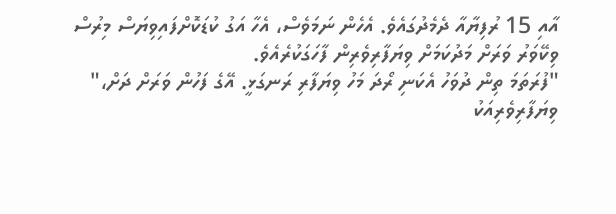އާއި 15 ރުފިޔާއާ ދެމެދުގައެވެ. އެހެން ނަމަވެސް، އެހާ އަގު ކުޑަކޮށްފައިވިޔަސް މިރުސް ވިކޭވަރު ވަރަށް މަދުކަމަށް ވިޔަފާރިވެރިން ފާހަގަކުރެއެވެ.
"ފުރަތަމަ ތިން ދުވަހު އެކަނި ރޯދަ މަހު ވިޔަފާރި ރަނގަޅީ. އޭގެ ފަހުން ވަރަށް ދަށް،" ވިޔަފާރިވެރިއަކު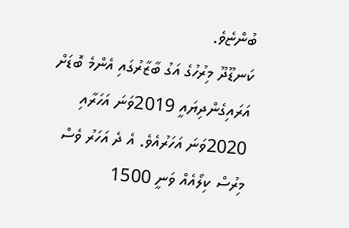ބުންޏެވެ.
ކަނޑޫދޫ މިރުހުގެ އަގު ބާޒާރުގައި އެންމެ ބޮޑަށް އަރައިގެންދިޔައީ 2019ވަނަ އަހަރާއި 2020ވަނަ އަހަރުއެވެ. އެ ދެ އަހަރު ވެސް މިރުސް ކިލޯއެއް ވަނީ 1500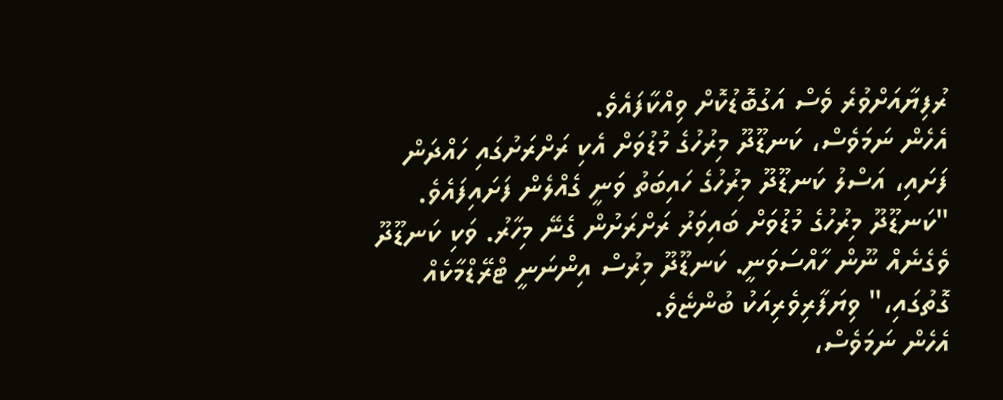ރުފިޔާއަށްވުރެ ވެސް އަގުބޮޑުކޮށް ވިއްކާފައެވެ.
އެހެން ނަމަވެސް، ކަނޑޫދޫ މިރުހުގެ މުޑުވަށް އެކި ރަށްރަށުގައި ހައްދަން ފަށައި، އަސްލު ކަނޑޫދޫ މިރުހުގެ ހައިބަތު ވަނީ ގެއްލެން ފަށައިފައެވެ.
"ކަނޑޫދޫ މިރުހުގެ މުޑުވަށް ބައިވަރު ރަށްރަށުން ގެނޭ މިހާރު. ވަކި ކަނޑޫދޫ ވެގެނެއް ނޫން ހާއްސަވަނީ. ކަނޑޫދޫ މިރުސް އިންނަނީ ޓްރޭޑްމާކެއް ގޮތުގައި،" ވިޔަފާރިވެރިއަކު ބުންޏެވެ.
އެހެން ނަމަވެސް،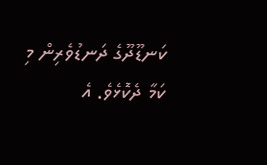ކަނޑޫދޫގެ ދަނޑުވެރިން މި ކަމާ ދެކޮޅެވެ. އެ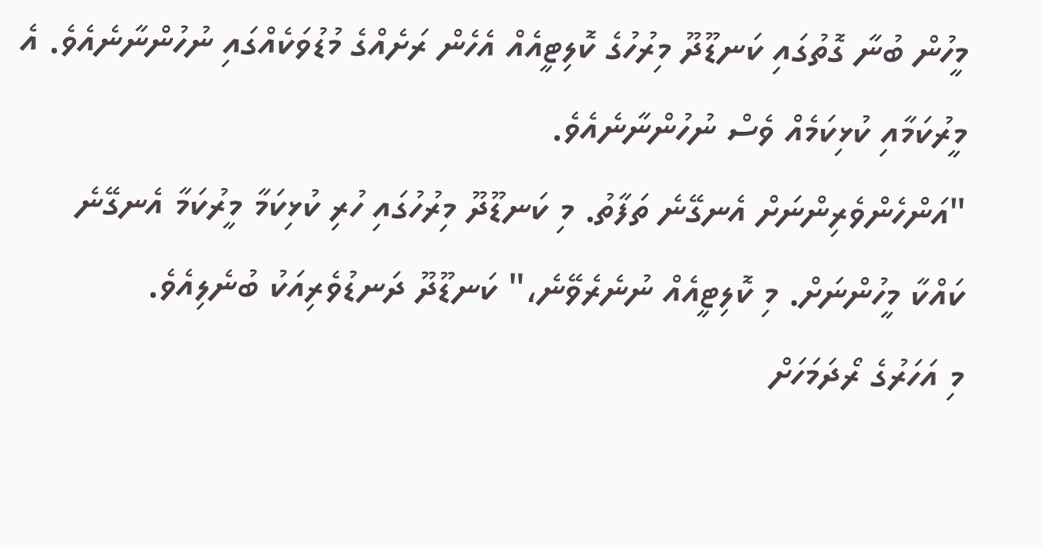މީހުން ބުނާ ގޮތުގައި ކަނޑޫދޫ މިރުހުގެ ކޮލިޓީއެއް އެހެން ރަށެއްގެ މުޑުވަކެއްގައި ނުހުންނާނެއެވެ. އެ މީރުކަމާއި ކުޅިކަމެއް ވެސް ނުހުންނާނެއެވެ.
"އަންހެންވެރިންނަށް އެނގޭނެ ތަފާތު. މި ކަނޑޫދޫ މިރުހުގައި ހުރި ކުޅިކަމާ މީރުކަމާ އެނގޭނެ ކައްކާ މީހުންނަށް. މި ކޮލިޓީއެއް ނުނެރެވޭނެ،" ކަނޑޫދޫ ދަނޑުވެރިއަކު ބުނެލިއެވެ.
މި އަހަރުގެ ރޯދަމަހަށް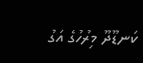ކަނޑޫދޫ މިރުހުގެ އަގު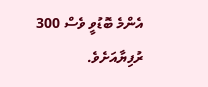އެންމެ ބޮޑުވީ ވެސް 300 ރުފިޔާއަށެވެ.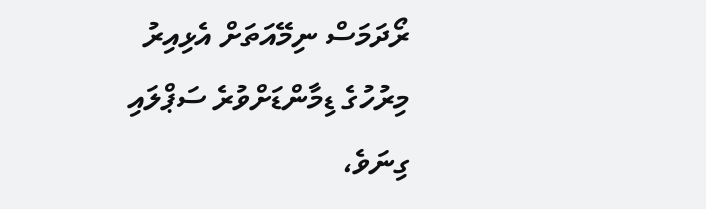ރޯދަމަސް ނިމޭއަތަށް އެޅިއިރު މިރުހުގެ ޑިމާންޑަށްވުރެ ސަޕްލައި ގިނަވެ،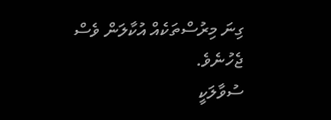ގިނަ މިރުސްތަކެއް އުކާލަން ވެސް ޖެހުނެވެ.
ސުވާލަކީ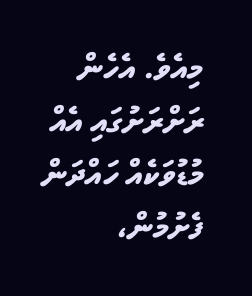މިއެވެ. އެހެން ރަށްރަށުގައި އެއް މުޑުވަކެއް ހައްދަން ފެށުމުން،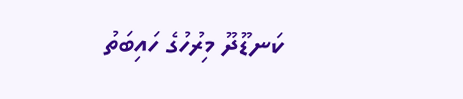ކަނޑޫދޫ މިރުހުގެ ހައިބަތު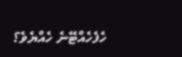ހެފެހެއްޓޭނެ ހެއްޔެވެ؟